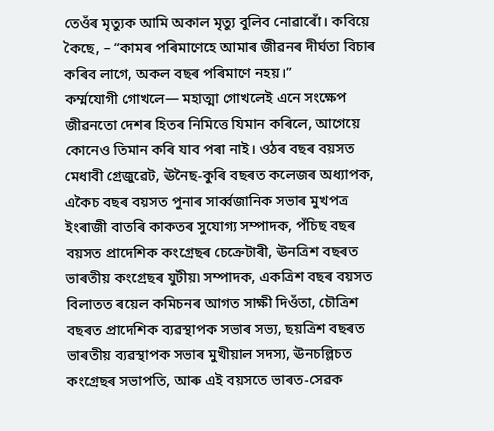তেওঁৰ মৃত্যুক আমি অকাল মৃত্যু বুলিব নোৱাৰোঁ। কবিয়ে কৈছে, – “কামৰ পৰিমাণেহে আমাৰ জীৱনৰ দীৰ্ঘতা বিচাৰ কৰিব লাগে, অকল বছৰ পৰিমাণে নহয়।”
কৰ্ম্মযোগী গোখলে— মহাত্মা গোখলেই এনে সংক্ষেপ জীৱনতো দেশৰ হিতৰ নিমিত্তে যিমান কৰিলে, আগেয়ে কোনেও তিমান কৰি যাব পৰা নাই। ওঠৰ বছৰ বয়সত মেধাবী গ্ৰেজুৱেট, ঊনৈছ-কুৰি বছৰত কলেজৰ অধ্যাপক, একৈচ বছৰ বয়সত পুনাৰ সাৰ্ব্বজানিক সভাৰ মুখপত্ৰ ইংৰাজী বাতৰি কাকতৰ সুযোগ্য সম্পাদক, পঁচিছ বছৰ বয়সত প্ৰাদেশিক কংগ্ৰেছৰ চেক্ৰেটাৰী, ঊনত্ৰিশ বছৰত ভাৰতীয় কংগ্ৰেছৰ যুটীয়৷ সম্পাদক, একত্ৰিশ বছৰ বয়সত বিলাতত ৰয়েল কমিচনৰ আগত সাক্ষী দিওঁতা, চৌত্ৰিশ বছৰত প্ৰাদেশিক ব্যৱস্থাপক সভাৰ সভ্য, ছয়ত্ৰিশ বছৰত ভাৰতীয় ব্যৱস্থাপক সভাৰ মুখীয়াল সদস্য, ঊনচল্লিচত কংগ্ৰেছৰ সভাপতি, আৰু এই বয়সতে ভাৰত-সেৱক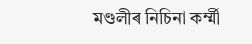মণ্ডলীৰ নিচিনা কৰ্ম্মী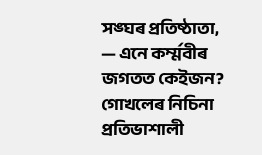সঙ্ঘৰ প্ৰতিষ্ঠাতা, — এনে কৰ্ম্মবীৰ জগতত কেইজন? গোখলেৰ নিচিনা প্ৰতিভাশালী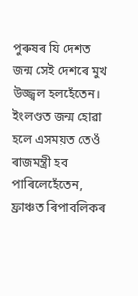পুৰুষৰ যি দেশত জন্ম সেই দেশৰে মুখ উজ্জ্বল হলহেঁতেন। ইংলণ্ডত জন্ম হোৱা হলে এসময়ত তেওঁ ৰাজমন্ত্ৰী হব পাৰিলেহেঁতেন, ফ্ৰাঞ্চত ৰিপাবলিকৰ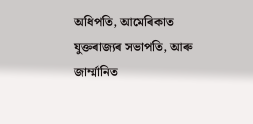অধিপতি, আমেৰিকাত যুক্তৰাজ্যৰ সভাপতি, আৰু জাৰ্ম্মানিত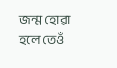জন্ম হোৱা হলে তেওঁ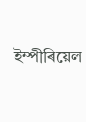ইম্পীৰিয়েল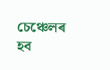চেঞ্চেলৰ হব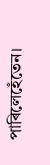পাৰিলেহেঁতেন।